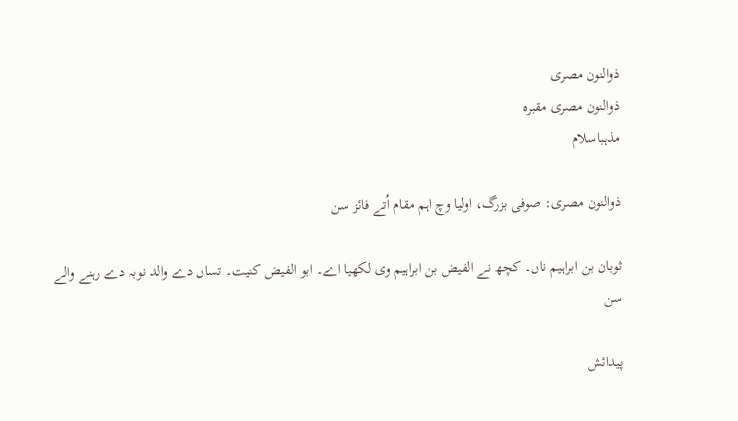ذوالنون مصری
ذوالنون مصری مقبرہ
مذہباسلام

ذوالنون مصری: صوفی بزرگ، اولیا وچ اہم مقام اُتے فائز سن

ثوبان بن ابراہیم ناں۔ کچھ نے الفیض بن ابراہیم وی لکھیا اے۔ ابو الفیض کنیت۔ تساں دے والد نوبہ دے رہنے والے سن

پیدائش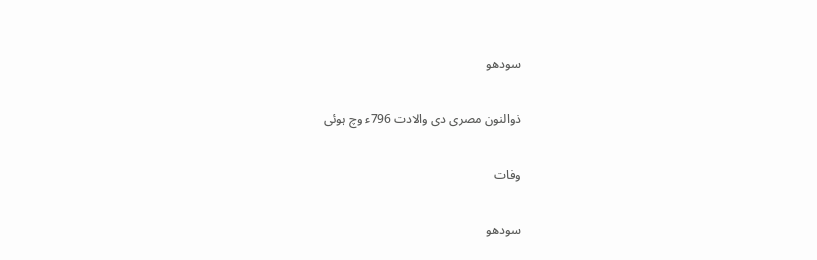سودھو

ذوالنون مصری دی والادت 796ء وچ ہوئی

وفات

سودھو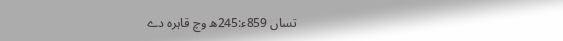تساں 859ء:245ھ وچ قاہرہ دے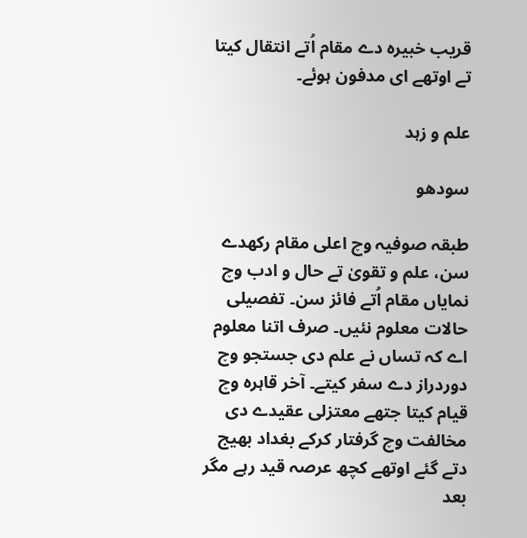قریب خبیرہ دے مقام اُتے انتقال کیتا تے اوتھے ای مدفون ہوئے۔

علم و زہد

سودھو

طبقہ صوفیہ وچ اعلی مقام رکھدے سن، علم و تقویٰ تے حال و ادب وچ نمایاں مقام اُتے فائز سن۔ تفصیلی حالات معلوم نئیں۔ صرف اتنا معلوم اے کہ تساں نے علم دی جستجو وچ دوردراز دے سفر کیتے۔ آخر قاہرہ وچ قیام کیتا جتھے معتزلی عقیدے دی مخالفت وچ گرفتار کرکے بغداد بھیج دتے گئے اوتھے کچھ عرصہ قید رہے مگر بعد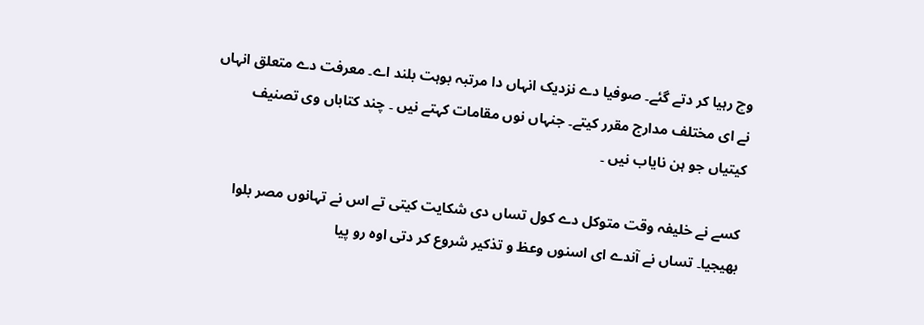وچ رہیا کر دتے گئے۔ صوفیا دے نزدیک انہاں دا مرتبہ بوہت بلند اے۔ معرفت دے متعلق انہاں نے ای مختلف مدارج مقرر کیتے۔ جنہاں نوں مقامات کہتے نیں ۔ چند کتاباں وی تصنیف کیتیاں جو ہن نایاب نیں ۔

کسے نے خلیفہ وقت متوکل دے کول تساں دی شکایت کیتی تے اس نے تہانوں مصر بلوا بھیجیا۔ تساں نے آندے ای اسنوں وعظ و تذکیر شروع کر دتی اوہ رو پیا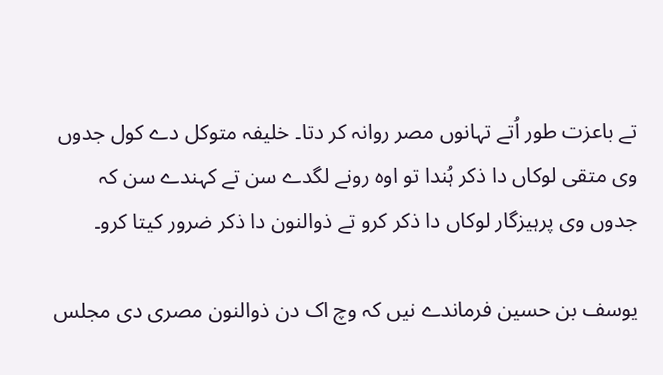تے باعزت طور اُتے تہانوں مصر روانہ کر دتا۔ خلیفہ متوکل دے کول جدوں وی متقی لوکاں دا ذکر ہُندا تو اوہ رونے لگدے سن تے کہندے سن کہ جدوں وی پرہیزگار لوکاں دا ذکر کرو تے ذوالنون دا ذکر ضرور کیتا کرو۔

یوسف بن حسین فرماندے نیں کہ وچ اک دن ذوالنون مصری دی مجلس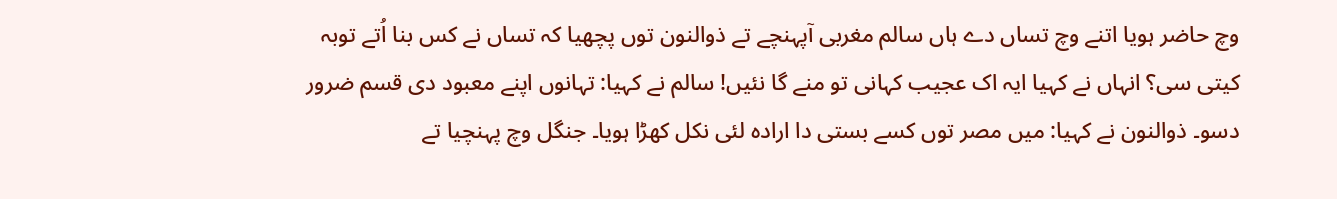وچ حاضر ہویا اتنے وچ تساں دے ہاں سالم مغربی آپہنچے تے ذوالنون توں پچھیا کہ تساں نے کس بنا اُتے توبہ کیتی سی؟ انہاں نے کہیا ایہ اک عجیب کہانی تو منے گا نئیں! سالم نے کہیا: تہانوں اپنے معبود دی قسم ضرور دسو۔ ذوالنون نے کہیا: میں مصر توں کسے بستی دا ارادہ لئی نکل کھڑا ہویا۔ جنگل وچ پہنچیا تے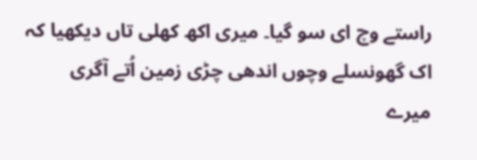راستے وچ ای سو گیا۔ میری اکھ کھلی تاں دیکھیا کہ اک گھونسلے وچوں اندھی چڑی زمین اُتے آگری میرے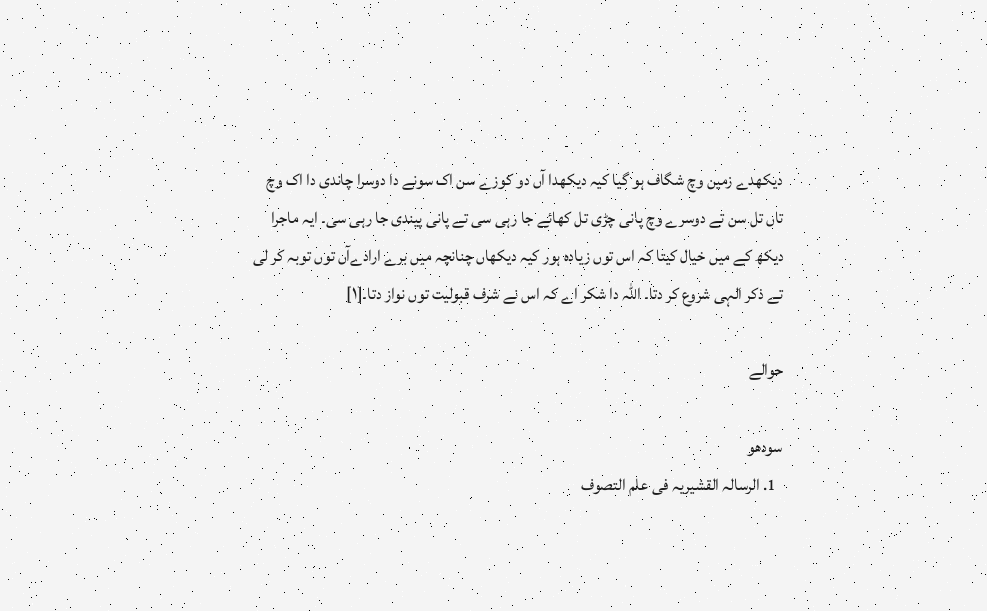دیکھدے زمین وچ شگاف ہو گیا کیہ دیکھدا آں دو کوزے سن اک سونے دا دوسرا چاندی دا اک وچ تاں تل سن تے دوسرے وچ پانی چڑی تل کھائے جا رہی سی تے پانی پیندی جا رہی سی۔ ایہ ماجرا دیکھ کے میں خیال کیتا کہ اس توں زیادہ ہور کیہ دیکھاں چنانچہ میں برے ارادےآں توں توبہ کر لی تے ذکر الہی شروع کر دتا۔ اللہ دا شکر اے کہ اس نے شرف قبولیت توں نواز دتا۔[۱]

حوالے

سودھو
  1. الرسالہ القشیریہ فی علم التصوف